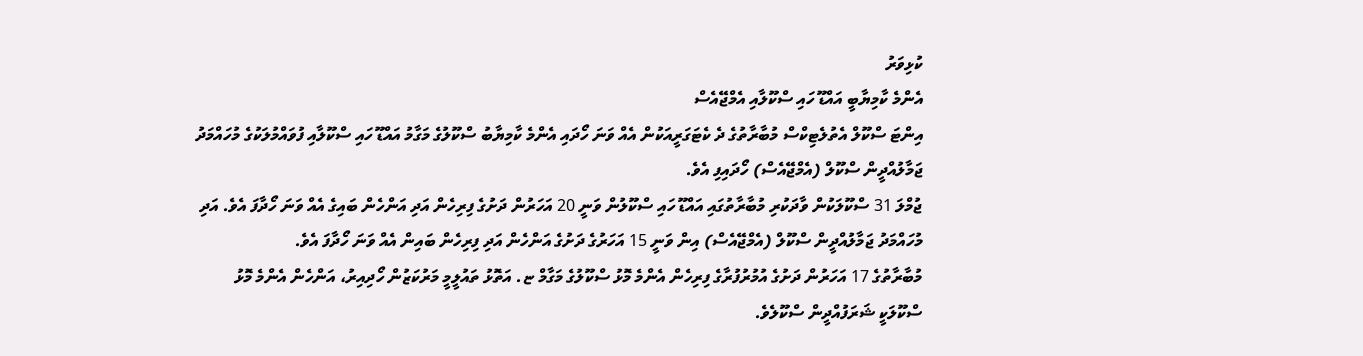ކުޅިވަރު
އެންމެ ކާމިޔާބީ އައްޑޫ ހައި ސްކޫލާއި އެމްޖޭއެސް
އިންޓަ ސްކޫލް އެތުލެޓިކްސް މުބާރާތުގެ ދެ ކެޓަގަރީއަކުން އެއް ވަނަ ހޯދައި އެންމެ ކާމިޔާބު ސްކޫލުގެ މަގާމު އައްޑޫ ހައި ސްކޫލާއި ފުވައްމުލަކުގެ މުހައްމަދު ޖަމާލުއްދީން ސްކޫލް (އެމްޖޭއެސް) ހޯދައިފި އެވެ.
ޖުމްލަ 31 ސްކޫލަކުން ވާދަކުރި މުބާރާތުގައި އައްޑޫ ހައި ސްކޫލުން ވަނީ 20 އަހަރުން ދަށުގެ ފިރިހެން އަދި އަންހެން ބައިގެ އެއް ވަނަ ހޯދާފަ އެވެ. އަދި މުހައްމަދު ޖަމާލުއްދީން ސްކޫލް (އެމްޖޭއެސް) އިން ވަނީ 15 އަހަރުގެ ދަށުގެ އަންހެން އަދި ފިރިހެން ބައިން އެއް ވަނަ ހޯދާފަ އެވެ.
މުބާރާތުގެ 17 އަހަރުން ދަށުގެ އުމުރުފުރާގެ ފިރިހެން އެންމެ މޮޅު ސްކޫލުގެ މަގާމް ޏ. އަތޮޅު ތައުލީމީ މަރުކަޒުން ހޯދިއިރު، އަންހެން އެންމެ މޮޅު ސްކޫލަކީ ޝަރަފުއްދީން ސްކޫލެވެ.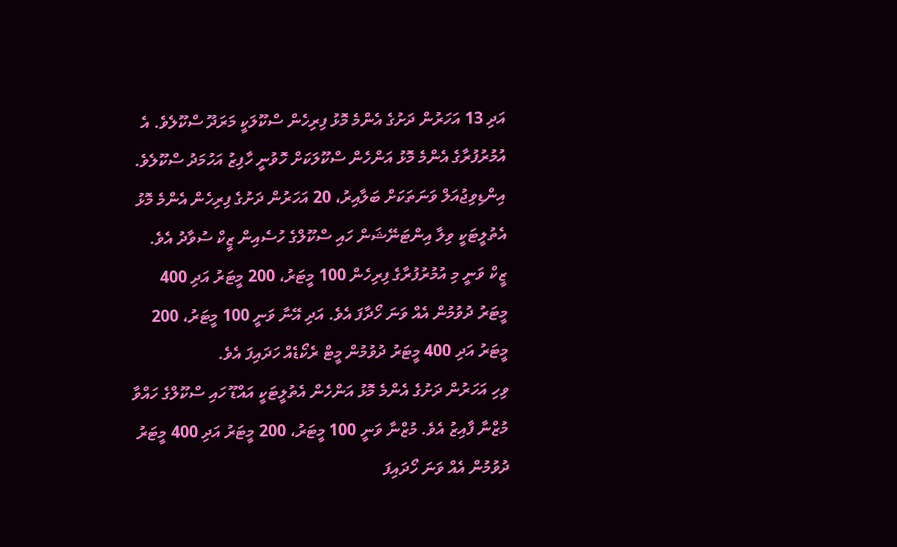އަދި 13 އަހަރުން ދަށުގެ އެންމެ މޮޅު ފިރިހެން ސްކޫލަކީ މަރަދޫ ސްކޫލެވެ. އެ އުމުރުފުރާގެ އެންމެ މޮޅު އަންހެން ސްކޫލަކަށް ހޮވުނީ ހާފިޒު އަހުމަދު ސްކޫލެވެ.
އިންޑިވިޖުއަލް ވަނަތަކަށް ބަލާއިރު، 20 އަހަރުން ދަށުގެ ފިރިހެން އެންމެ މޮޅު އެތުލީޓަކީ ވިލާ އިންޓަނޭޝަން ހައި ސްކޫލްގެ ހުސެއިން ޒީކް ސުވާދު އެވެ. ޒީކް ވަނީ މި އުމުރުފުރާގެ ފިރިހެން 100 މީޓަރު، 200 މީޓަރު އަދި 400 މީޓަރު ދުވުމުން އެއް ވަނަ ހޯދާފަ އެވެ. އަދި އޭނާ ވަނީ 100 މީޓަރު، 200 މީޓަރު އަދި 400 މީޓަރު ދުވުމުން މީޓް ރެކޯޑެއް ހަދައިފަ އެވެ.
ވިހި އަހަރުން ދަށުގެ އެންމެ މޮޅު އަންހެން އެތުލީޓަކީ އައްޑޫ ހައި ސްކޫލްގެ ހައްވާ މުޒްނާ ފާއިޒު އެވެ. މުޒްނާ ވަނީ 100 މީޓަރު، 200 މީޓަރު އަދި 400 މީޓަރު ދުވުމުން އެއް ވަނަ ހޯދައިފަ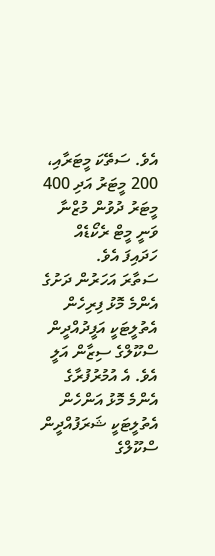އެވެ. ސަތޭކަ މީޓަރާއި، 200 މީޓަރު އަދި 400 މީޓަރު ދުވުން މުޒްނާ ވަނީ މީޓް ރެކޯޑެއް ހަދައިފަ އެވެ.
ސަތާރަ އަހަރުން ދަށުގެ އެންމެ މޮޅު ފިރިހެން އެތުލީޓަކީ އަފީދުއްދީން ސްކޫލްގެ ސިޒާން އަލީ އެވެ. އެ އުމުރުފުރާގެ އެންމެ މޮޅު އަންހެން އެތުލީޓަކީ ޝަރަފުއްދީން ސްކޫލްގެ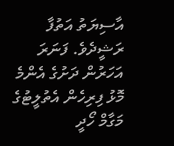އާސިޔަތު އަތުފާ ރަޝީދެވެ. ފަނަރަ އަހަރުން ދަށުގެ އެންމެ މޮޅު ފިރިހެން އެތުލީޓުގެ މަގާމް ހޯދީ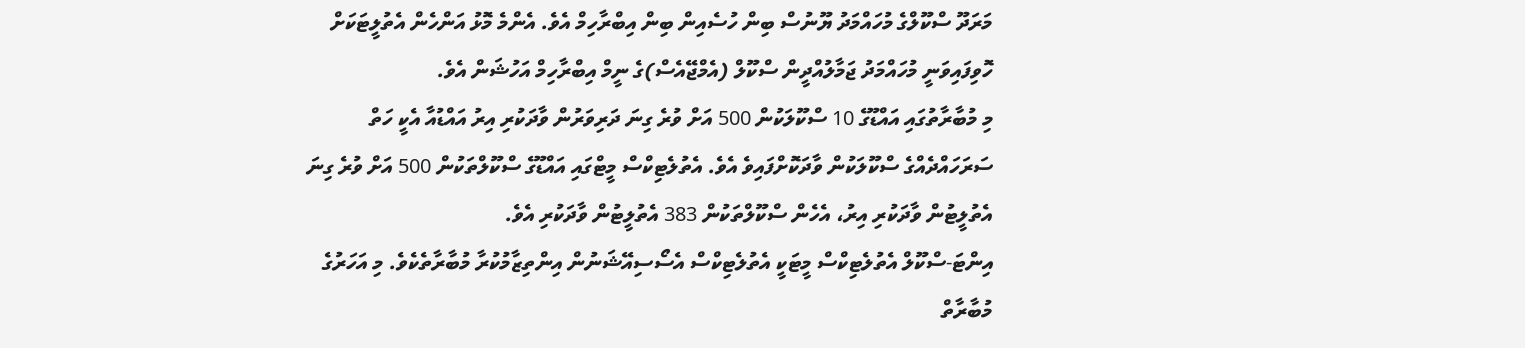މަރަދޫ ސްކޫލްގެ މުހައްމަދު ޔޫނުސް ބިން ހުސެއިން ބިން އިބްރާހިމް އެވެ. އެންމެ މޮޅު އަންހެން އެތުލީޓަކަށް ހޮވިފައިވަނީ މުހައްމަދު ޖަމާލުއްދީން ސްކޫލް (އެމްޖޭއެސް)ގެ ނީމް އިބްރާހިމް އަހުޝަން އެވެ.
މި މުބާރާތުގައި އައްޑޫގެ 10 ސްކޫލަކުން 500 އަށް ވުރެ ގިނަ ދަރިވަރުން ވާދަކުރި އިރު އައްޑުއާ އެކީ ހަތް ސަރަހައްދެއްގެ ސްކޫލަކުން ވާދަކޮށްފައިވެ އެވެ. އެތުލެޓިކްސް މީޓްގައި އައްޑޫގެ ސްކޫލްތަކުން 500 އަށް ވުރެ ގިނަ އެތުލީޓުން ވާދަކުރި އިރު، އެހެން ސްކޫލްތަކުން 383 އެތުލީޓުން ވާދަކުރި އެވެ.
އިންޓަ-ސްކޫލް އެތުލެޓިކްސް މީޓަކީ އެތުލެޓިކްސް އެސޯސިއޭޝަނުން އިންތިޒާމުކުރާ މުބާރާތެކެވެ. މި އަހަރުގެ މުބާރާތް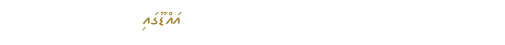އައްޑޫގައި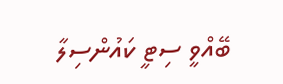ބޭއްވީ ސިޓީ ކައުންސިލާ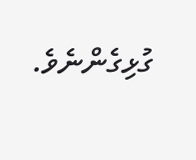ގުޅިގެންނެވެ.